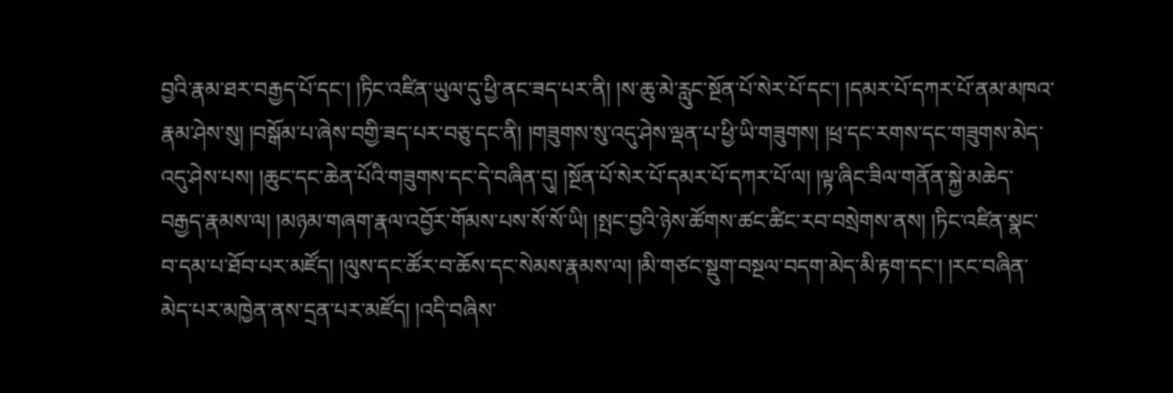བྱའི་རྣམ་ཐར་བརྒྱད་པོ་དང་། །ཏིང་འཛིན་ཡུལ་དུ་ཕྱི་ནང་ཟད་པར་ནི། །ས་ཆུ་མེ་རླུང་སྔོན་པོ་སེར་པོ་དང་། །དམར་པོ་དཀར་པོ་ནམ་མཁའ་རྣམ་ཤེས་སུ། །བསྒོམ་པ་ཞེས་བགྱི་ཟད་པར་བཅུ་དང་ནི། །གཟུགས་སུ་འདུ་ཤེས་ལྡན་པ་ཕྱི་ཡི་གཟུགས། །ཕྲ་དང་རགས་དང་གཟུགས་མེད་འདུ་ཤེས་པས། །ཆུང་དང་ཆེན་པོའི་གཟུགས་དང་དེ་བཞིན་དུ། །སྔོན་པོ་སེར་པོ་དམར་པོ་དཀར་པོ་ལ། །ལྟ་ཞིང་ཟིལ་གནོན་སྐྱེ་མཆེད་བརྒྱད་རྣམས་ལ། །མཉམ་གཞག་རྣལ་འབྱོར་གོམས་པས་སོ་སོ་ཡི། །སྤང་བྱའི་ཉེས་ཚོགས་ཚང་ཚིང་རབ་བསྲེགས་ནས། །ཏིང་འཛིན་སྣང་བ་དམ་པ་ཐོབ་པར་མཛོད། །ལུས་དང་ཚོར་བ་ཆོས་དང་སེམས་རྣམས་ལ། །མི་གཙང་སྡུག་བསྔལ་བདག་མེད་མི་རྟག་དང་། །རང་བཞིན་མེད་པར་མཁྱེན་ནས་དྲན་པར་མཛོད། །འདི་བཞིས་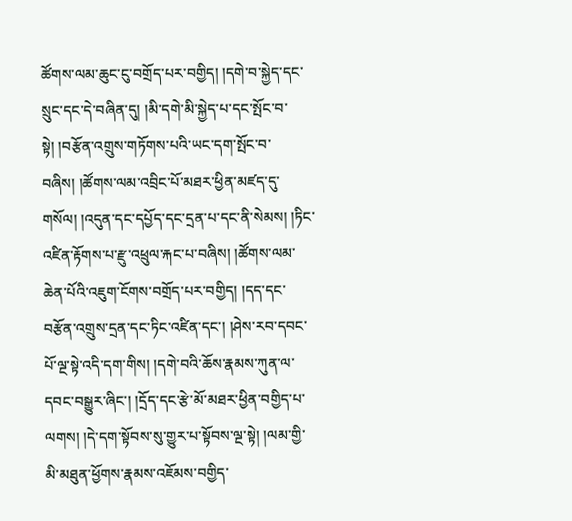ཚོགས་ལམ་ཆུང་ངུ་བགྲོད་པར་བགྱིད། །དགེ་བ་སྐྱེད་དང་སྲུང་དང་དེ་བཞིན་དུ། །མི་དགེ་མི་སྐྱེད་པ་དང་སྤོང་བ་སྟེ། །བརྩོན་འགྲུས་གཏོགས་པའི་ཡང་དག་སྤོང་བ་བཞིས། །ཚོགས་ལམ་འབྲིང་པོ་མཐར་ཕྱིན་མཛད་དུ་གསོལ། །འདུན་དང་དཔྱོད་དང་དྲན་པ་དང་ནི་སེམས། །ཏིང་འཛིན་རྟོགས་པ་རྫུ་འཕྲུལ་རྐང་པ་བཞིས། །ཚོགས་ལམ་ཆེན་པོའི་འཇུག་ངོགས་བགྲོད་པར་བགྱིད། །དད་དང་བརྩོན་འགྲུས་དྲན་དང་ཏིང་འཛིན་དང་། །ཤེས་རབ་དབང་པོ་ལྔ་སྟེ་འདི་དག་གིས། །དགེ་བའི་ཆོས་རྣམས་ཀུན་ལ་དབང་བསྒྱུར་ཞིང་། །དྲོད་དང་རྩེ་མོ་མཐར་ཕྱིན་བགྱིད་པ་ལགས། །དེ་དག་སྟོབས་སུ་གྱུར་པ་སྟོབས་ལྔ་སྟེ། །ལམ་གྱི་མི་མཐུན་ཕྱོགས་རྣམས་འཇོམས་བགྱིད་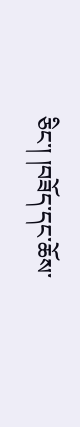ཅིང་། །བཟོད་དང་ཆོས་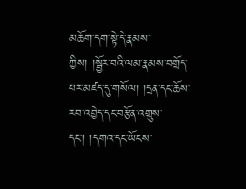མཆོག་དག་སྟེ་དེ་རྣམས་ཀྱིས། །སྦྱོར་བའི་ལམ་རྣམས་བགྲོད་པར་མཛད་དུ་གསོལ། །དྲན་དང་ཆོས་རབ་འབྱེད་དང་བརྩོན་འགྲུས་དང་། །དགའ་དང་ཡོངས་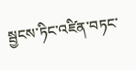སྦྱངས་ཏིང་འཛིན་བཏང་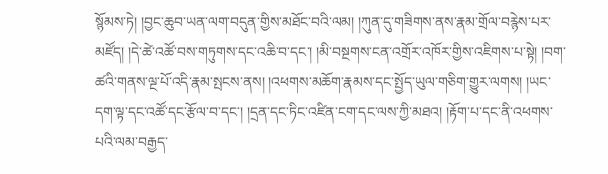སྙོམས་ཏེ། །བྱང་ཆུབ་ཡན་ལག་བདུན་གྱིས་མཐོང་བའི་ལམ། །ཀུན་དུ་གཟིགས་ནས་རྣམ་གྲོལ་བརྙེས་པར་མཛོད། །དེ་ཚེ་འཚོ་བས་གཏུགས་དང་འཆི་བ་དང་། །མི་བསྔགས་ངན་འགྲོར་འཁོར་གྱིས་འཇིགས་པ་སྟེ། །བག་ཚའི་གནས་ལྔ་པོ་འདི་རྣམ་སྤངས་ནས། །འཕགས་མཆོག་རྣམས་དང་སྤྱོད་ཡུལ་གཅིག་གྱུར་ལགས། །ཡང་དག་ལྟ་དང་འཚོ་དང་རྩོལ་བ་དང་། །དྲན་དང་ཏིང་འཛིན་ངག་དང་ལས་ཀྱི་མཐའ། །རྟོག་པ་དང་ནི་འཕགས་པའི་ལམ་བརྒྱད་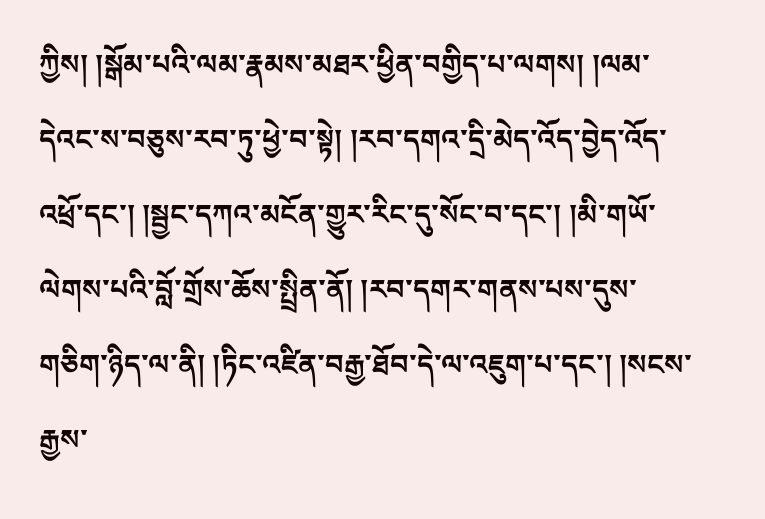ཀྱིས། །སྒོམ་པའི་ལམ་རྣམས་མཐར་ཕྱིན་བགྱིད་པ་ལགས། །ལམ་དེའང་ས་བཅུས་རབ་ཏུ་ཕྱེ་བ་སྟེ། །རབ་དགའ་དྲི་མེད་འོད་བྱེད་འོད་འཕྲོ་དང་། །སྦྱང་དཀའ་མངོན་གྱུར་རིང་དུ་སོང་བ་དང་། །མི་གཡོ་ལེགས་པའི་བློ་གྲོས་ཆོས་སྤྲིན་ནོ། །རབ་དགར་གནས་པས་དུས་གཅིག་ཉིད་ལ་ནི། །ཏིང་འཛིན་བརྒྱ་ཐོབ་དེ་ལ་འཇུག་པ་དང་། །སངས་རྒྱས་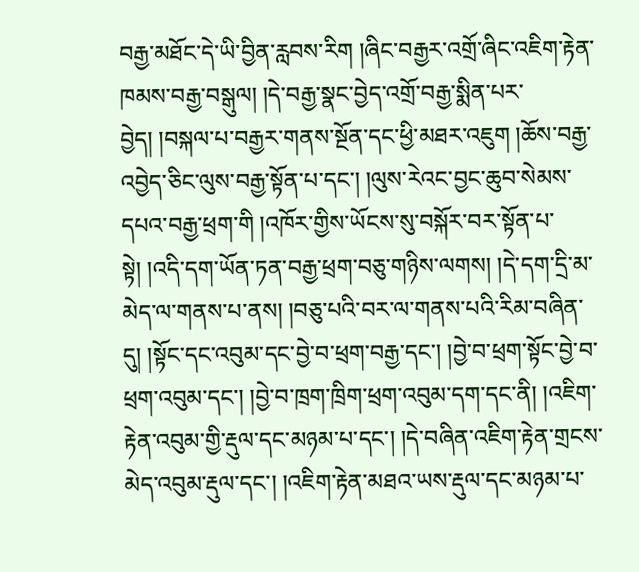བརྒྱ་མཐོང་དེ་ཡི་བྱིན་རླབས་རིག །ཞིང་བརྒྱར་འགྲོ་ཞིང་འཇིག་རྟེན་ཁམས་བརྒྱ་བསྒུལ། །དེ་བརྒྱ་སྣང་བྱེད་འགྲོ་བརྒྱ་སྨིན་པར་བྱེད། །བསྐལ་པ་བརྒྱར་གནས་སྔོན་དང་ཕྱི་མཐར་འཇུག །ཆོས་བརྒྱ་འབྱེད་ཅིང་ལུས་བརྒྱ་སྟོན་པ་དང་། །ལུས་རེའང་བྱང་ཆུབ་སེམས་དཔའ་བརྒྱ་ཕྲག་གི །འཁོར་གྱིས་ཡོངས་སུ་བསྐོར་བར་སྟོན་པ་སྟེ། །འདི་དག་ཡོན་ཏན་བརྒྱ་ཕྲག་བཅུ་གཉིས་ལགས། །དེ་དག་དྲི་མ་མེད་ལ་གནས་པ་ནས། །བཅུ་པའི་བར་ལ་གནས་པའི་རིམ་བཞིན་དུ། །སྟོང་དང་འབུམ་དང་བྱེ་བ་ཕྲག་བརྒྱ་དང་། །བྱེ་བ་ཕྲག་སྟོང་བྱེ་བ་ཕྲག་འབུམ་དང་། །བྱེ་བ་ཁྲག་ཁྲིག་ཕྲག་འབུམ་དག་དང་ནི། །འཇིག་རྟེན་འབུམ་གྱི་རྡུལ་དང་མཉམ་པ་དང་། །དེ་བཞིན་འཇིག་རྟེན་གྲངས་མེད་འབུམ་རྡུལ་དང་། །འཇིག་རྟེན་མཐའ་ཡས་རྡུལ་དང་མཉམ་པ་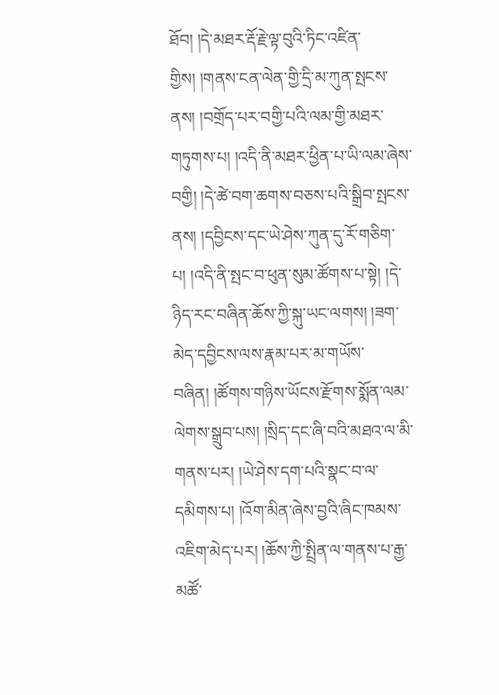ཐོབ། །དེ་མཐར་རྡོ་རྗེ་ལྟ་བུའི་ཏིང་འཛིན་གྱིས། །གནས་ངན་ལེན་གྱི་དྲི་མ་ཀུན་སྤངས་ནས། །བགྲོད་པར་བགྱི་པའི་ལམ་གྱི་མཐར་གཏུགས་པ། །འདི་ནི་མཐར་ཕྱིན་པ་ཡི་ལམ་ཞེས་བགྱི། །དེ་ཚེ་བག་ཆགས་བཅས་པའི་སྒྲིབ་སྤངས་ནས། །དབྱིངས་དང་ཡེ་ཤེས་ཀུན་དུ་རོ་གཅིག་པ། །འདི་ནི་སྤང་བ་ཕུན་སུམ་ཚོགས་པ་སྟེ། །དེ་ཉིད་རང་བཞིན་ཆོས་ཀྱི་སྐུ་ཡང་ལགས། །ཟག་མེད་དབྱིངས་ལས་རྣམ་པར་མ་གཡོས་བཞིན། །ཚོགས་གཉིས་ཡོངས་རྫོགས་སྨོན་ལམ་ལེགས་སྒྲུབ་པས། །སྲིད་དང་ཞི་བའི་མཐའ་ལ་མི་གནས་པར། །ཡེ་ཤེས་དག་པའི་སྣང་བ་ལ་དམིགས་པ། །འོག་མིན་ཞེས་བྱའི་ཞིང་ཁམས་འཇིག་མེད་པར། །ཆོས་ཀྱི་སྤྲིན་ལ་གནས་པ་རྒྱ་མཚོ་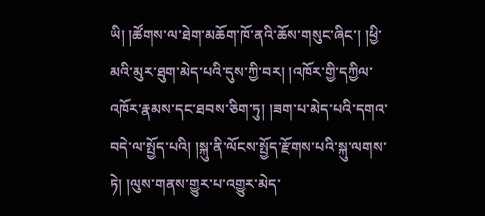ཡི། །ཚོགས་ལ་ཐེག་མཆོག་ཁོ་ནའི་ཆོས་གསུང་ཞིང་། །ཕྱི་མའི་མུར་ཐུག་མེད་པའི་དུས་ཀྱི་བར། །འཁོར་གྱི་དཀྱིལ་འཁོར་རྣམས་དང་ཐབས་ཅིག་ཏུ། །ཟག་པ་མེད་པའི་དགའ་བདེ་ལ་སྤྱོད་པའི། །སྐུ་ནི་ལོངས་སྤྱོད་རྫོགས་པའི་སྐུ་ལགས་ཏེ། །ལུས་གནས་གྱུར་པ་འགྱུར་མེད་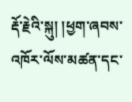རྡོ་རྗེའི་སྐུ། །ཕྱག་ཞབས་འཁོར་ལོས་མཚན་དང་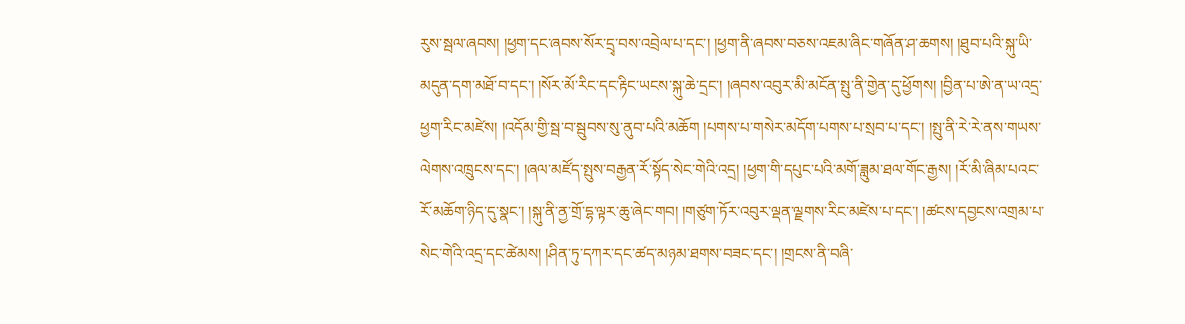རུས་སྦལ་ཞབས། །ཕྱག་དང་ཞབས་སོར་དྲྭ་བས་འབྲེལ་པ་དང་། །ཕྱག་ནི་ཞབས་བཅས་འཇམ་ཞིང་གཞོན་ཤ་ཆགས། །ཐུབ་པའི་སྐུ་ཡི་མདུན་དག་མཐོ་བ་དང་། །སོར་མོ་རིང་དང་རྟིང་ཡངས་སྐུ་ཆེ་དྲང་། །ཞབས་འབུར་མི་མངོན་སྤུ་ནི་གྱེན་དུ་ཕྱོགས། །བྱིན་པ་ཨེ་ན་ཡ་འདྲ་ཕྱག་རིང་མཛེས། །འདོམ་གྱི་སྦ་བ་སྦུབས་སུ་ནུབ་པའི་མཆོག །པགས་པ་གསེར་མདོག་པགས་པ་སྲབ་པ་དང་། །སྤུ་ནི་རེ་རེ་ནས་གཡས་ལེགས་འཁྲུངས་དང་། །ཞལ་མཛོད་སྤུས་བརྒྱན་རོ་སྟོད་སེང་གེའི་འདྲ། །ཕྱག་གི་དཔུང་པའི་མགོ་ཟླུམ་ཐལ་གོང་རྒྱས། །རོ་མི་ཞིམ་པའང་རོ་མཆོག་ཉིད་དུ་སྣང་། །སྐུ་ནི་ནྱ་གྲོ་དྷ་ལྟར་ཆུ་ཞེང་གབ། །གཙུག་ཏོར་འབུར་ལྡན་ལྗགས་རིང་མཛེས་པ་དང་། །ཚངས་དབྱངས་འགྲམ་པ་སེང་གེའི་འདྲ་དང་ཚེམས། །ཤིན་ཏུ་དཀར་དང་ཚད་མཉམ་ཐགས་བཟང་དང་། །གྲངས་ནི་བཞི་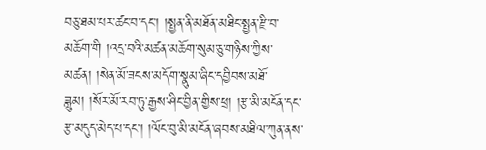བཅུ་ཐམ་པར་ཚང་བ་དང་། །སྤྱན་ནི་མཐོན་མཐིང་སྤྱན་རྫི་བ་མཆོག་གི །འདྲ་བའི་མཚན་མཆོག་སུམ་ཅུ་གཉིས་ཀྱིས་མཚན། །སེན་མོ་ཟངས་མདོག་སྣུམ་ཞིང་དབྱིབས་མཐོ་ཟླུམ། །སོར་མོ་རབ་ཏུ་རྒྱས་ཤིང་བྱིན་གྱིས་ཕྲ། །རྩ་མི་མངོན་དང་རྩ་མདུད་མེད་པ་དང་། །ལོང་བུ་མི་མངོན་ཞབས་མཐིལ་ཀུན་ནས་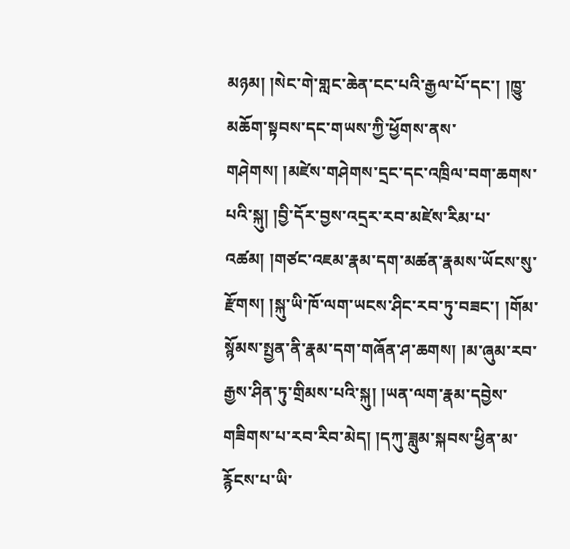མཉམ། །སེང་གེ་གླང་ཆེན་ངང་པའི་རྒྱལ་པོ་དང་། །ཁྱུ་མཆོག་སྟབས་དང་གཡས་ཀྱི་ཕྱོགས་ནས་གཤེགས། །མཛེས་གཤེགས་དྲང་དང་འཁྲིལ་བག་ཆགས་པའི་སྐུ། །བྱི་དོར་བྱས་འདྲར་རབ་མཛེས་རིམ་པ་འཚམ། །གཙང་འཇམ་རྣམ་དག་མཚན་རྣམས་ཡོངས་སུ་རྫོགས། །སྐུ་ཡི་ཁོ་ལག་ཡངས་ཤིང་རབ་ཏུ་བཟང་། །གོམ་སྙོམས་སྤྱན་ནི་རྣམ་དག་གཞོན་ཤ་ཆགས། །མ་ཞུམ་རབ་རྒྱས་ཤིན་ཏུ་གྲིམས་པའི་སྐུ། །ཡན་ལག་རྣམ་དབྱེས་གཟིགས་པ་རབ་རིབ་མེད། །དཀུ་ཟླུམ་སྐབས་ཕྱིན་མ་རྙོངས་པ་ཡི་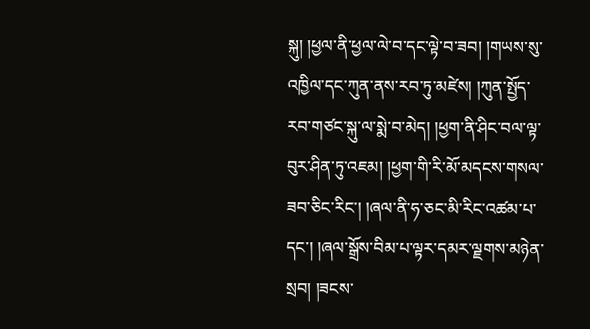སྐུ། །ཕྱལ་ནི་ཕྱལ་ལེ་བ་དང་ལྟེ་བ་ཟབ། །གཡས་སུ་འཁྱིལ་དང་ཀུན་ནས་རབ་ཏུ་མཛེས། །ཀུན་སྤྱོད་རབ་གཙང་སྐུ་ལ་སྨེ་བ་མེད། །ཕྱག་ནི་ཤིང་བལ་ལྟ་བུར་ཤིན་ཏུ་འཇམ། །ཕྱག་གི་རི་མོ་མདངས་གསལ་ཟབ་ཅིང་རིང་། །ཞལ་ནི་ཧ་ཅང་མི་རིང་འཚམ་པ་དང་། །ཞལ་སྒྲོས་བིམ་པ་ལྟར་དམར་ལྗགས་མཉེན་སྲབ། །ཟངས་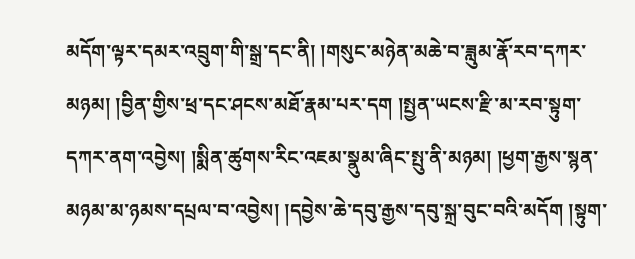མདོག་ལྟར་དམར་འབྲུག་གི་སྒྲ་དང་ནི། །གསུང་མཉེན་མཆེ་བ་ཟླུམ་རྣོ་རབ་དཀར་མཉམ། །བྱིན་གྱིས་ཕྲ་དང་ཤངས་མཐོ་རྣམ་པར་དག །སྤྱན་ཡངས་རྫི་མ་རབ་སྟུག་དཀར་ནག་འབྱེས། །སྨིན་ཚུགས་རིང་འཇམ་སྣུམ་ཞིང་སྤུ་ནི་མཉམ། །ཕྱག་རྒྱས་སྙན་མཉམ་མ་ཉམས་དཔྲལ་བ་འབྱེས། །དབྱེས་ཆེ་དབུ་རྒྱས་དབུ་སྐྲ་བུང་བའི་མདོག །སྟུག་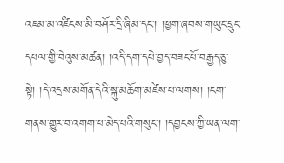འཇམ་མ་འཛིངས་མི་བཤོར་དྲི་ཞིམ་དང་། །ཕྱག་ཞབས་གཡུང་དྲུང་དཔལ་གྱི་བེའུས་མཚན། །འདི་དག་དཔེ་བྱད་བཟང་པོ་བརྒྱད་ཅུ་སྟེ། །དེ་འདྲས་མགོན་དེའི་སྐུ་མཆོག་མཛེས་པ་ལགས། །ངག་གནས་གྱུར་བ་འགག་པ་མེད་པའི་གསུང་། །དབྱངས་ཀྱི་ཡན་ལག་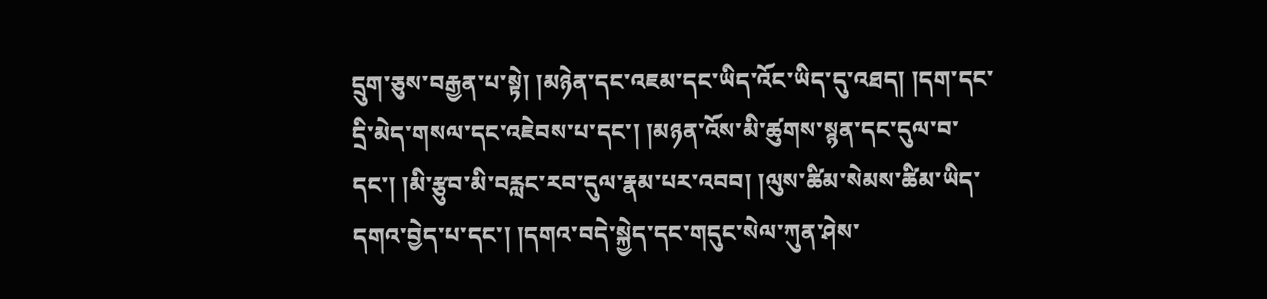དྲུག་ཅུས་བརྒྱན་པ་སྟེ། །མཉེན་དང་འཇམ་དང་ཡིད་འོང་ཡིད་དུ་འཐད། །དག་དང་དྲི་མེད་གསལ་དང་འཇེབས་པ་དང་། །མཉན་འོས་མི་ཚུགས་སྙན་དང་དུལ་བ་དང་། །མི་རྩུབ་མི་བརླང་རབ་དུལ་རྣམ་པར་འབབ། །ལུས་ཚིམ་སེམས་ཚིམ་ཡིད་དགའ་བྱེད་པ་དང་། །དགའ་བདེ་སྐྱེད་དང་གདུང་སེལ་ཀུན་ཤེས་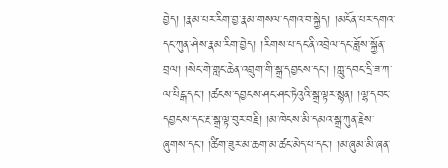བྱེད། །རྣམ་པར་རིག་བྱ་རྣམ་གསལ་དགའ་བ་སྐྱེད། །མངོན་པར་དགའ་དང་ཀུན་ཤེས་རྣམ་རིག་བྱེད། །རིགས་པ་དང་ནི་འབྲེལ་དང་ཟློས་སྐྱོན་བྲལ། །སེང་གེ་གླང་ཆེན་འབྲུག་གི་སྒྲ་དབྱངས་དང་། །ཀླུ་དབང་དྲི་ཟ་ཀ་ལ་པིངྒ་དང་། །ཚངས་དབྱངས་ཤང་ཤང་ཏེའུའི་སྒྲ་ལྟར་སྙན། །ལྷ་དབང་དབྱངས་དང་རྔ་སྒྲ་ལྟ་བུར་བརྗི། །མ་ཁེངས་མི་དམའ་སྒྲ་ཀུན་རྗེས་ཞུགས་དང་། །ཚིག་ཟུར་མ་ཆག་མ་ཚང་མེད་པ་དང་། །མ་ཞུམ་མི་ཞན་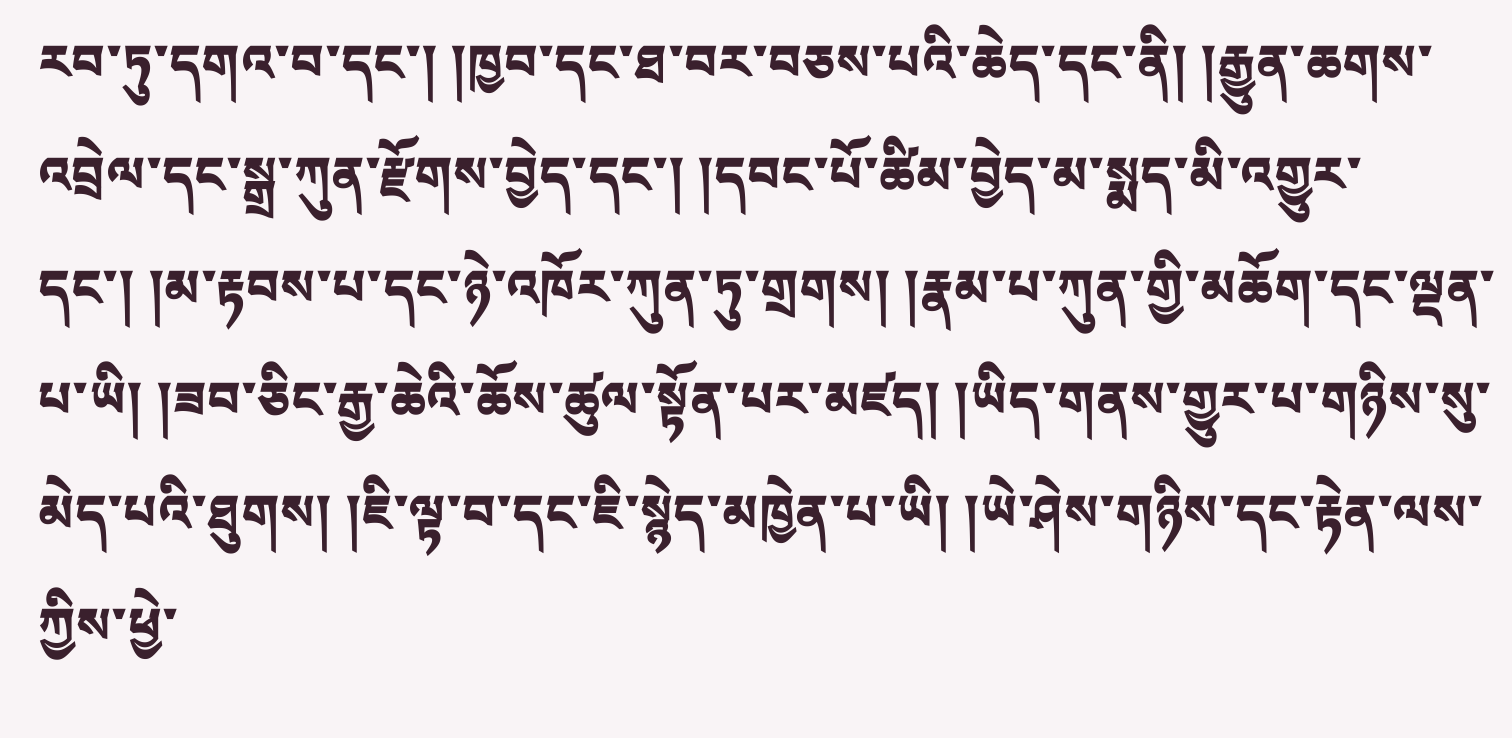རབ་ཏུ་དགའ་བ་དང་། །ཁྱབ་དང་ཐ་བར་བཅས་པའི་ཆེད་དང་ནི། །རྒྱུན་ཆགས་འབྲེལ་དང་སྒྲ་ཀུན་རྫོགས་བྱེད་དང་། །དབང་པོ་ཚིམ་བྱེད་མ་སྨད་མི་འགྱུར་དང་། །མ་རྟབས་པ་དང་ཉེ་འཁོར་ཀུན་ཏུ་གྲགས། །རྣམ་པ་ཀུན་གྱི་མཆོག་དང་ལྡན་པ་ཡི། །ཟབ་ཅིང་རྒྱ་ཆེའི་ཆོས་ཚུལ་སྟོན་པར་མཛད། །ཡིད་གནས་གྱུར་པ་གཉིས་སུ་མེད་པའི་ཐུགས། །ཇི་ལྟ་བ་དང་ཇི་སྙེད་མཁྱེན་པ་ཡི། །ཡེ་ཤེས་གཉིས་དང་རྟེན་ལས་ཀྱིས་ཕྱེ་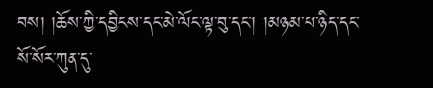བས། །ཆོས་ཀྱི་དབྱིངས་དང་མེ་ལོང་ལྟ་བུ་དང་། །མཉམ་པ་ཉིད་དང་སོ་སོར་ཀུན་དུ་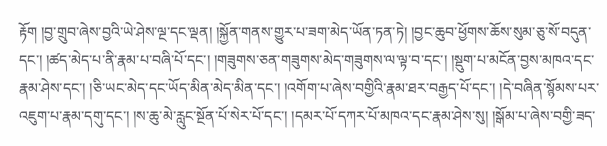རྟོག །བྱ་གྲུབ་ཞེས་བྱའི་ཡེ་ཤེས་ལྔ་དང་ལྡན། །སྐྱོན་གནས་གྱུར་པ་ཟག་མེད་ཡོན་ཏན་ཏེ། །བྱང་ཆུབ་ཕྱོགས་ཆོས་སུམ་ཅུ་སོ་བདུན་དང་། །ཚད་མེད་པ་ནི་རྣམ་པ་བཞི་པོ་དང་། །གཟུགས་ཅན་གཟུགས་མེད་གཟུགས་ལ་ལྟ་བ་དང་། །སྡུག་པ་མངོན་བྱས་མཁའ་དང་རྣམ་ཤེས་དང་། །ཅི་ཡང་མེད་དང་ཡོད་མིན་མེད་མིན་དང་། །འགོག་པ་ཞེས་བགྱིའི་རྣམ་ཐར་བརྒྱད་པོ་དང་། །དེ་བཞིན་སྙོམས་པར་འཇུག་པ་རྣམ་དགུ་དང་། །ས་ཆུ་མེ་རླུང་སྔོན་པོ་སེར་པོ་དང་། །དམར་པོ་དཀར་པོ་མཁའ་དང་རྣམ་ཤེས་སུ། །སྒོམ་པ་ཞེས་བགྱི་ཟད་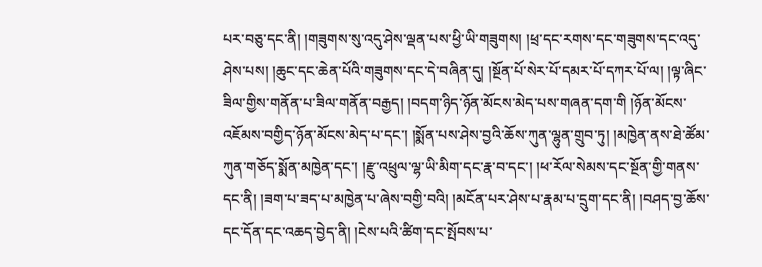པར་བཅུ་དང་ནི། །གཟུགས་སུ་འདུ་ཤེས་ལྡན་པས་ཕྱི་ཡི་གཟུགས། །ཕྲ་དང་རགས་དང་གཟུགས་དང་འདུ་ཤེས་པས། །ཆུང་དང་ཆེན་པོའི་གཟུགས་དང་དེ་བཞིན་དུ། །སྔོན་པོ་སེར་པོ་དམར་པོ་དཀར་པོ་ལ། །ལྟ་ཞིང་ཟིལ་གྱིས་གནོན་པ་ཟིལ་གནོན་བརྒྱད། །བདག་ཉིད་ཉོན་མོངས་མེད་པས་གཞན་དག་གི །ཉོན་མོངས་འཇོམས་བགྱིད་ཉོན་མོངས་མེད་པ་དང་། །སྨོན་པས་ཤེས་བྱའི་ཆོས་ཀུན་ལྷུན་གྲུབ་ཏུ། །མཁྱེན་ནས་ཐེ་ཚོམ་ཀུན་གཅོད་སྨོན་མཁྱེན་དང་། །རྫུ་འཕྲུལ་ལྷ་ཡི་མིག་དང་རྣ་བ་དང་། །ཕ་རོལ་སེམས་དང་སྔོན་གྱི་གནས་དང་ནི། །ཟག་པ་ཟད་པ་མཁྱེན་པ་ཞེས་བགྱི་བའི། །མངོན་པར་ཤེས་པ་རྣམ་པ་དྲུག་དང་ནི། །བཤད་བྱ་ཆོས་དང་དོན་དང་འཆད་བྱེད་ནི། །ངེས་པའི་ཚིག་དང་སྤོབས་པ་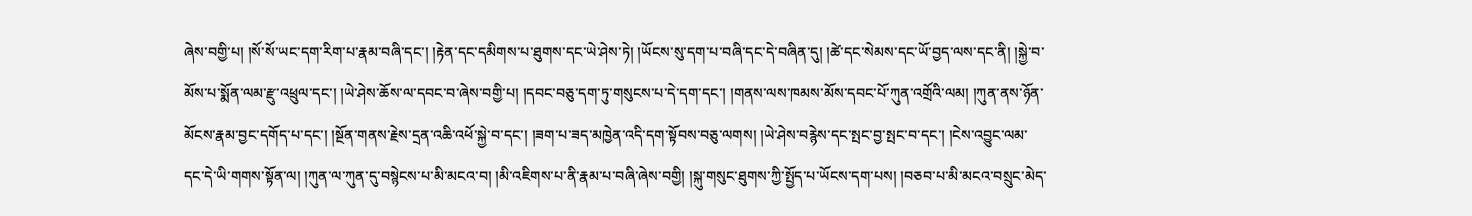ཞེས་བགྱི་པ། །སོ་སོ་ཡང་དག་རིག་པ་རྣམ་བཞི་དང་། །རྟེན་དང་དམིགས་པ་ཐུགས་དང་ཡེ་ཤེས་ཏེ། །ཡོངས་སུ་དག་པ་བཞི་དང་དེ་བཞིན་དུ། །ཚེ་དང་སེམས་དང་ཡོ་བྱད་ལས་དང་ནི། །སྐྱེ་བ་མོས་པ་སྨོན་ལམ་རྫུ་འཕྲུལ་དང་། །ཡེ་ཤེས་ཆོས་ལ་དབང་བ་ཞེས་བགྱི་པ། །དབང་བཅུ་དག་ཏུ་གསུངས་པ་དེ་དག་དང་། །གནས་ལས་ཁམས་མོས་དབང་པོ་ཀུན་འགྲོའི་ལམ། །ཀུན་ནས་ཉོན་མོངས་རྣམ་བྱང་དགོད་པ་དང་། །སྔོན་གནས་རྗེས་དྲན་འཆི་འཕོ་སྐྱེ་བ་དང་། །ཟག་པ་ཟད་མཁྱེན་འདི་དག་སྟོབས་བཅུ་ལགས། །ཡེ་ཤེས་བརྙེས་དང་སྤང་བྱ་སྤང་བ་དང་། །ངེས་འབྱུང་ལམ་དང་དེ་ཡི་གགས་སྟོན་ལ། །ཀུན་ལ་ཀུན་དུ་བསྙེངས་པ་མི་མངའ་བ། །མི་འཇིགས་པ་ནི་རྣམ་པ་བཞི་ཞེས་བགྱི། །སྐུ་གསུང་ཐུགས་ཀྱི་སྤྱོད་པ་ཡོངས་དག་པས། །བཅབ་པ་མི་མངའ་བསྲུང་མེད་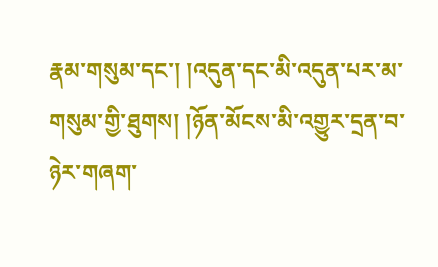རྣམ་གསུམ་དང་། །འདུན་དང་མི་འདུན་པར་མ་གསུམ་གྱི་ཐུགས། །ཉོན་མོངས་མི་འགྱུར་དྲན་བ་ཉེར་གཞག་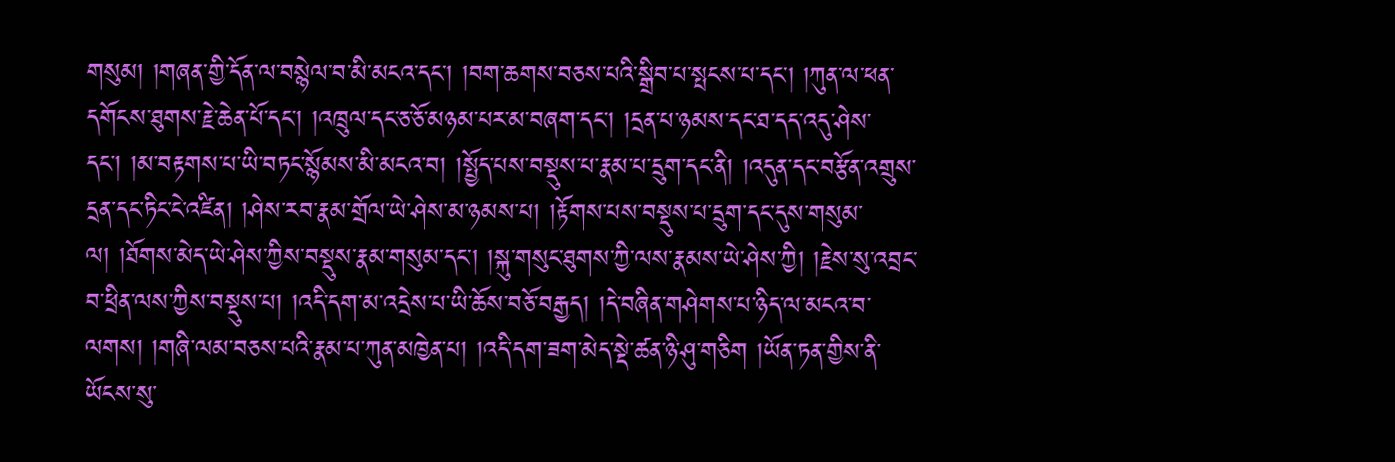གསུམ། །གཞན་གྱི་དོན་ལ་བསྙེལ་བ་མི་མངའ་དང་། །བག་ཆགས་བཅས་པའི་སྒྲིབ་པ་སྤངས་པ་དང་། །ཀུན་ལ་ཕན་དགོངས་ཐུགས་རྗེ་ཆེན་པོ་དང་། །འཁྲུལ་དང་ཅ་ཅོ་མཉམ་པར་མ་བཞག་དང་། །དྲན་པ་ཉམས་དང་ཐ་དད་འདུ་ཤེས་དང་། །མ་བརྟགས་པ་ཡི་བཏང་སྙོམས་མི་མངའ་བ། །སྤྱོད་པས་བསྡུས་པ་རྣམ་པ་དྲུག་དང་ནི། །འདུན་དང་བརྩོན་འགྲུས་དྲན་དང་ཏིང་ངེ་འཛིན། །ཤེས་རབ་རྣམ་གྲོལ་ཡེ་ཤེས་མ་ཉམས་པ། །རྟོགས་པས་བསྡུས་པ་དྲུག་དང་དུས་གསུམ་ལ། །ཐོགས་མེད་ཡེ་ཤེས་ཀྱིས་བསྡུས་རྣམ་གསུམ་དང་། །སྐུ་གསུང་ཐུགས་ཀྱི་ལས་རྣམས་ཡེ་ཤེས་ཀྱི། །རྗེས་སུ་འབྲང་བ་ཕྲིན་ལས་ཀྱིས་བསྡུས་པ། །འདི་དག་མ་འདྲེས་པ་ཡི་ཆོས་བཅོ་བརྒྱད། །དེ་བཞིན་གཤེགས་པ་ཉིད་ལ་མངའ་བ་ལགས། །གཞི་ལམ་བཅས་པའི་རྣམ་པ་ཀུན་མཁྱེན་པ། །འདི་དག་ཟག་མེད་སྡེ་ཚན་ཉི་ཤུ་གཅིག །ཡོན་ཏན་གྱིས་ནི་ཡོངས་སུ་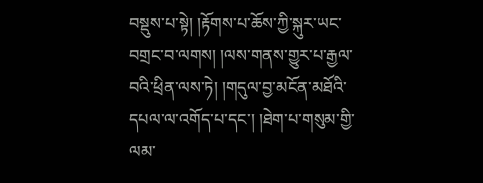བསྡུས་པ་སྟེ། །རྟོགས་པ་ཆོས་ཀྱི་སྐུར་ཡང་བགྲང་བ་ལགས། །ལས་གནས་གྱུར་པ་རྒྱལ་བའི་ཕྲིན་ལས་ཏེ། །གདུལ་བྱ་མངོན་མཐོའི་དཔལ་ལ་འགོད་པ་དང་། །ཐེག་པ་གསུམ་གྱི་ལམ་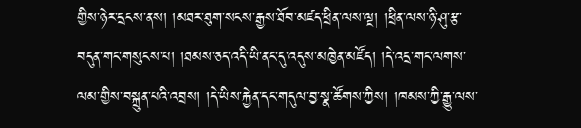གྱིས་ཉེར་དྲངས་ནས། །མཐར་ཐུག་སངས་རྒྱས་ཐོབ་མཛད་ཕྲིན་ལས་ལྔ། །ཕྲིན་ལས་ཉི་ཤུ་རྩ་བདུན་གང་གསུངས་པ། །ཐམས་ཅད་འདི་ཡི་ནང་དུ་འདུས་མཁྱེན་མཛོད། །དེ་འདྲ་གང་ལགས་ལམ་གྱིས་བསྐྲུན་པའི་འབྲས། །དེ་ཡིས་རྐྱེན་དང་གདུལ་བྱ་སྣ་ཚོགས་ཀྱིས། །ཁམས་ཀྱི་རྒྱུ་ལས་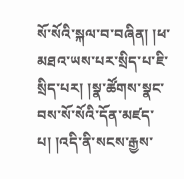སོ་སོའི་སྐལ་བ་བཞིན། །ཕ་མཐའ་ཡས་པར་སྲིད་པ་ཇི་སྲིད་པར། །སྣ་ཚོགས་སྣང་བས་སོ་སོའི་དོན་མཛད་པ། །འདི་ནི་སངས་རྒྱས་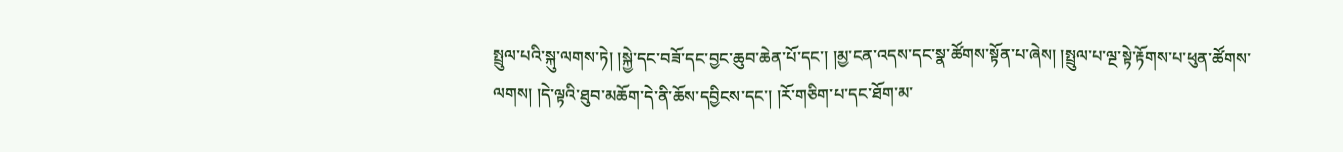སྤྲུལ་པའི་སྐུ་ལགས་ཏེ། །སྐྱེ་དང་བཟོ་དང་བྱང་ཆུབ་ཆེན་པོ་དང་། །མྱ་ངན་འདས་དང་སྣ་ཚོགས་སྟོན་པ་ཞེས། །སྤྲུལ་པ་ལྔ་སྟེ་རྟོགས་པ་ཕུན་ཚོགས་ལགས། །དེ་ལྟའི་ཐུབ་མཆོག་དེ་ནི་ཆོས་དབྱིངས་དང་། །རོ་གཅིག་པ་དང་ཐོག་མ་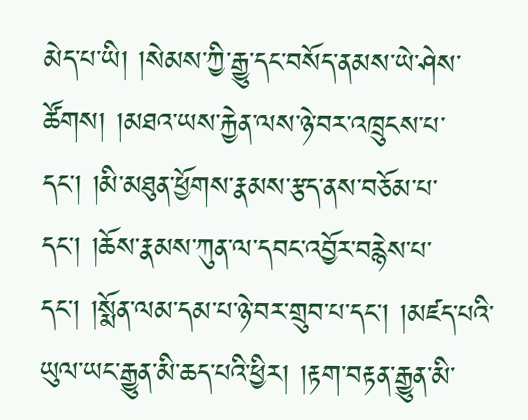མེད་པ་ཡི། །སེམས་ཀྱི་རྒྱུ་དང་བསོད་ནམས་ཡེ་ཤེས་ཚོགས། །མཐའ་ཡས་རྐྱེན་ལས་ཉེ་བར་འཁྲུངས་པ་དང་། །མི་མཐུན་ཕྱོགས་རྣམས་རྩད་ནས་བཅོམ་པ་དང་། །ཆོས་རྣམས་ཀུན་ལ་དབང་འབྱོར་བརྙེས་པ་དང་། །སྨོན་ལམ་དམ་པ་ཉེ་བར་གྲུབ་པ་དང་། །མཛད་པའི་ཡུལ་ཡང་རྒྱུན་མི་ཆད་པའི་ཕྱིར། །རྟག་བརྟན་རྒྱུན་མི་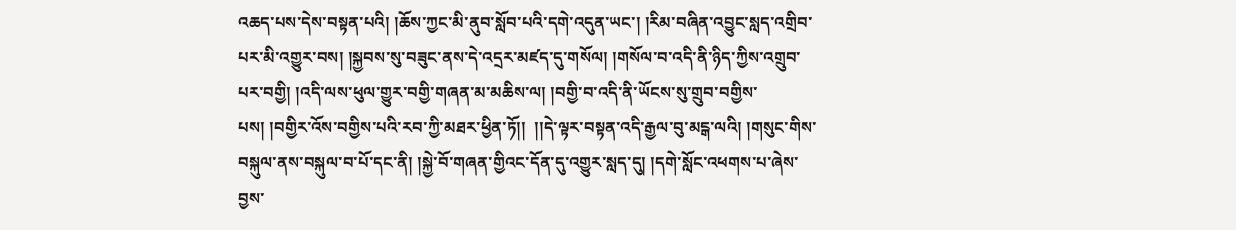འཆད་པས་དེས་བསྟན་པའི། །ཆོས་ཀྱང་མི་ནུབ་སློབ་པའི་དགེ་འདུན་ཡང་། །རིམ་བཞིན་འབྱུང་སླད་འགྲིབ་པར་མི་འགྱུར་བས། །སྐྱབས་སུ་བཟུང་ནས་དེ་འདྲར་མཛད་དུ་གསོལ། །གསོལ་བ་འདི་ནི་ཉིད་ཀྱིས་འགྲུབ་པར་བགྱི། །འདི་ལས་ཕུལ་གྱུར་བགྱི་གཞན་མ་མཆིས་ལ། །བགྱི་བ་འདི་ནི་ཡོངས་སུ་གྲུབ་བགྱིས་པས། །བགྱིར་འོས་བགྱིས་པའི་རབ་ཀྱི་མཐར་ཕྱིན་ཏོ།།  །།དེ་ལྟར་བསྟན་འདི་རྒྱལ་བུ་མངྒ་ལའི། །གསུང་གིས་བསྐུལ་ནས་བསྐུལ་བ་པོ་དང་ནི། །སྐྱེ་བོ་གཞན་གྱིའང་དོན་དུ་འགྱུར་སླད་དུ། །དགེ་སློང་འཕགས་པ་ཞེས་བྱས་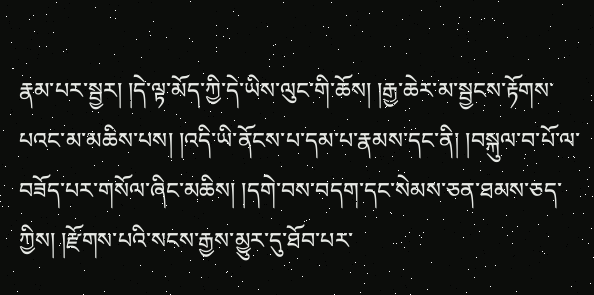རྣམ་པར་སྦྱར། །དེ་ལྟ་མོད་ཀྱི་དེ་ཡིས་ལུང་གི་ཆོས། །རྒྱ་ཆེར་མ་སྦྱངས་རྟོགས་པའང་མ་མཆིས་པས། །འདི་ཡི་ནོངས་པ་དམ་པ་རྣམས་དང་ནི། །བསྐུལ་བ་པོ་ལ་བཟོད་པར་གསོལ་ཞིང་མཆིས། །དགེ་བས་བདག་དང་སེམས་ཅན་ཐམས་ཅད་ཀྱིས། །རྫོགས་པའི་སངས་རྒྱས་མྱུར་དུ་ཐོབ་པར་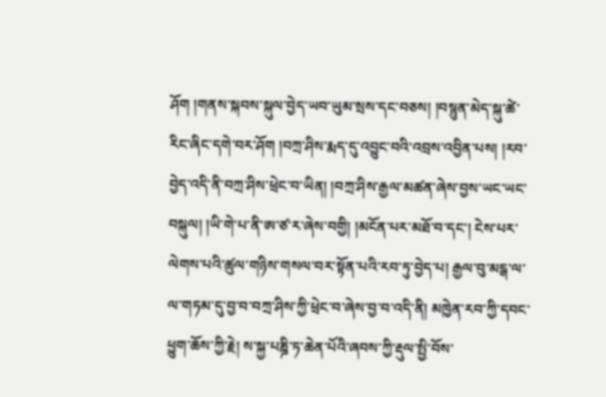ཤོག །གནས་སྐབས་སྐུལ་བྱེད་ཡབ་ཡུམ་སྲས་དང་བཅས། །བསྙུན་མེད་སྐུ་ཚེ་རིང་ཞིང་དགེ་བར་ཤོག །བཀྲ་ཤིས་རྨད་དུ་འབྱུང་བའི་འབྲས་འབྱིན་པས། །རབ་བྱེད་འདི་ནི་བཀྲ་ཤིས་ཕྲེང་བ་ཡིན། །བཀྲ་ཤིས་རྒྱལ་མཚན་ཞེས་བྱས་ཡང་ཡང་བསྐུལ། །ཡི་གེ་པ་ནི་ཨ་ཙ་ར་ཞེས་བགྱི། །མངོན་པར་མཐོ་བ་དང་། ངེས་པར་ལེགས་པའི་ཚུལ་གཉིས་གསལ་བར་སྟོན་པའི་རབ་ཏུ་བྱེད་པ། རྒྱལ་བུ་མངྒ་ལ་ལ་གཏམ་དུ་བྱ་བ་བཀྲ་ཤིས་ཀྱི་ཕྲེང་བ་ཞེས་བྱ་བ་འདི་ནི། མཁྱེན་རབ་ཀྱི་དབང་ཕྱུག་ཆོས་ཀྱི་རྗེ། ས་སྐྱ་པཎྜི་ཏ་ཆེན་པོའི་ཞབས་ཀྱི་རྡུལ་སྤྱི་བོས་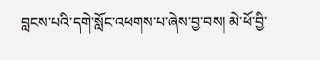བླངས་པའི་དགེ་སློང་འཕགས་པ་ཞེས་བྱ་བས། མེ་ཕོ་བྱི་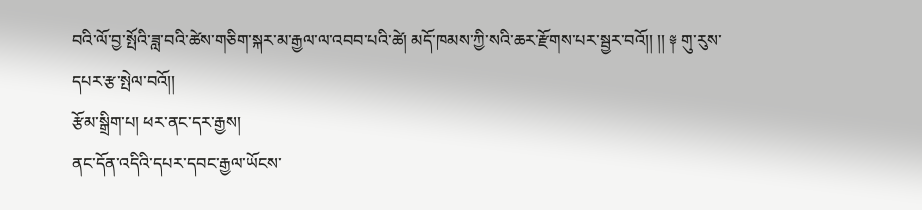བའི་ལོ་བྱ་སྤོའི་ཟླ་བའི་ཚེས་གཅིག་སྐར་མ་རྒྱལ་ལ་འབབ་པའི་ཚེ། མདོ་ཁམས་ཀྱི་སའི་ཆར་རྫོགས་པར་སྦྱར་བའོ།། །། ༈ གུ་རུས་དཔར་རྩ་སྤེལ་བའོ།།
རྩོམ་སྒྲིག་པ། ཕར་ནང་དར་རྒྱས།
ནང་དོན་འདིའི་དཔར་དབང་རྒྱལ་ཡོངས་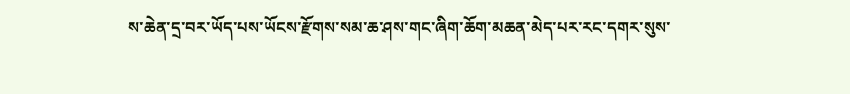ས་ཆེན་དྲ་བར་ཡོད་པས་ཡོངས་རྫོགས་སམ་ཆ་ཤས་གང་ཞིག་ཆོག་མཆན་མེད་པར་རང་དགར་སུས་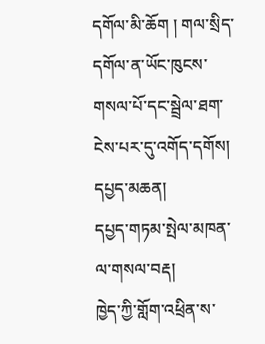དགོལ་མི་ཆོག ། གལ་སྲིད་དགོལ་ན་ཡོང་ཁུངས་གསལ་པོ་དང་སྦྲེལ་ཐག་ངེས་པར་དུ་འགོད་དགོས།
དཔྱད་མཆན།
དཔྱད་གཏམ་སྤེལ་མཁན་ལ་གསལ་བརྡ།
ཁྱེད་ཀྱི་གློག་འཕྲིན་ས་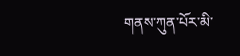གནས་ཀུན་པོར་མི་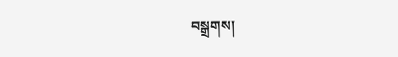བསྒྲགས།